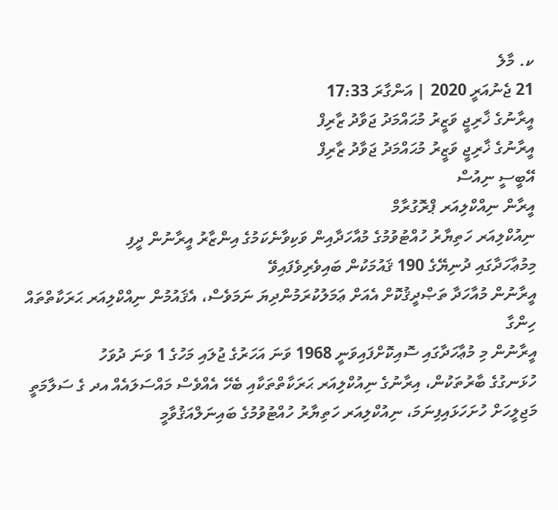ކ. މާލެ
21 ޖެނުއަރީ 2020 | އަންގާރަ 17:33
އީރާނުގެ ޚާރިޖީ ވަޒީރު މުޙައްމަދު ޖަވާދު ޒާރިފް
އީރާނުގެ ޚާރިޖީ ވަޒީރު މުޙައްމަދު ޖަވާދު ޒާރިފް
އޭބީސީ ނިއުސް
އީރާން ނިއްކްލިއަރ ޕްރޮގުރާމް
ނިއުކްލިއަރ ހަތިޔާރު ހުއްޓުވުމުގެ މުއާހަދާއިން ވަކިވާނެކަމުގެ އިންޒާރު އީރާނުން ދީފި
މިމުޢާހަދާގައި ދުނިޔޭގެ 190 ޤައުމަކުން ބައިވެރިވެފައިވޭ
އީރާނުން މުއާހަދާ ތަޞްދީޤުކޮށް އެއަށް ޢަމަލުކުރަމުންދިޔަ ނަމަވެސް، އެޤައުމުން ނިއްކްލިއަރ ޙަރަކާތްތައް ހިންގާ
އީރާނުން މި މުޢާހަދާގައި ސޮއިކޮށްފައިވަނީ 1968 ވަނަ އަހަރުގެ ޖުލައި މަހުގެ 1 ވަނަ ދުވަހު
ހުޅަނގުގެ ބާރުތަކުން، އިރާނުގެ ނިއުކްލިއަރ ޙަރަކާތްތަކާއި ބެހޭ އެއްވެސް މައްސަލައެއް އދ ގެ ސަލާމަތީ މަޖިލީހަށް ހުށަހަޅައިފިނަމަ، ނިއުކްލިއަރ ހަތިޔާރު ހުއްޓުވުމުގެ ބައިނަލްއަޤުވާމީ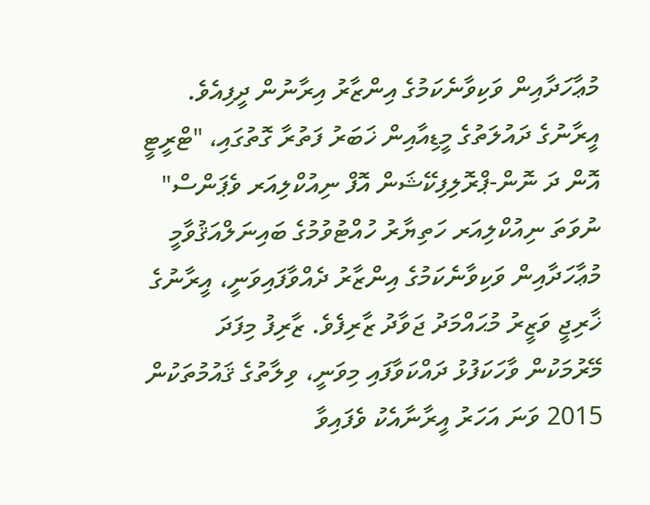މުޢާހަދާއިން ވަކިވާނެކަމުގެ އިންޒާރު އިރާނުން ދީފިއެވެ.
އީރާނުގެ ދައުލަތުގެ މީޑިއާއިން ޚަބަރު ފަތުރާ ގޮތުގައި، "ޓްރީޓީ އޮން ދަ ނޮން-ޕްރޮލިފިކޭޝަން އޮފް ނިއުކްލިއަރ ވެޕަންސް" ނުވަތަ ނިއުކްލިއަރ ހަތިޔާރު ހުއްޓުވުމުގެ ބައިނަލްއަޤުވާމީ މުޢާހަދާއިން ވަކިވާނެކަމުގެ އިންޒާރު ދެއްވާފައިވަނީ، އީރާނުގެ ޚާރިޖީ ވަޒީރު މުޙައްމަދު ޖަވާދު ޒާރިފެވެ. ޒާރިފު މިފަދަ މޭރުމަކުން ވާހަކަފުޅު ދައްކަވާފައި މިވަނީ، ވިލާތުގެ ޤައުމުތަކުން 2015 ވަނަ އަހަރު އީރާނާއެކު ވެފައިވާ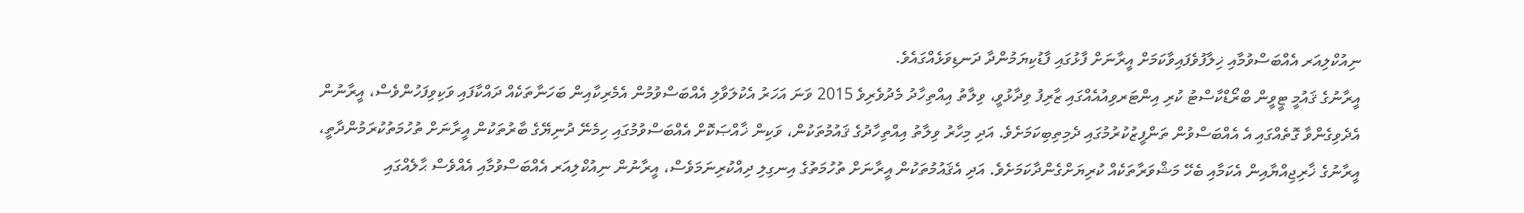ނިއުކްލިއަރ އެއްބަސްވުމާއި ޚިލާފުވެފައިވާކަމަށް އީރާނަށް ފާޅުގައި ފާޑުކިޔަމުންދާ ދަނޑިވަޅެއްގައެވެ.
އީރާނުގެ ޤައުމީ ޓީވީން ބްރޯޑްކާސްޓު ކުރި އިންޓަރވިއުއެއްގައި ޒާރިފު ވިދާޅުވީ، ވިލާތު އިއްތިހާދު މެދުވެރިވެ 2015 ވަނަ އަހަރު އެކުލަވާލި އެއްބަސްވުމުން އެމެރިކާއިން ބަހަނާތަކެއް ދައްކާފައި ވަކިވިފަހުންވެސް، އީރާނުން އެދެވިގެންވާ ގޮތެއްގައި އެ އެއްބަސްވުން ތަންފީޒުކުރުމުގައި ދެމިތިބިކަމަށެވެ. އަދި މިހާރު ވިލާތު އިއްތިހާދުގެ ޤައުމުތަކުން، ވަކިން ޚާއްޞަކޮށް އެއްބަސްވުމުގައި ހިމެނޭ ދުނިޔޭގެ ބާރުތަކުން އީރާނަށް ތުހުމަތުކުރަމުންދާތީ، އީރާނުގެ ޚާރިޖިއްޔާއިން އެކަމާއި ބެހޭ މަޝްވަރާތަކެއް ކުރިޔަށްގެންދާކަމަށެވެ. އަދި އެޤައުމުތަކުން އީރާނަށް ތުހުމަތުގެ އިނގިލި ދިއްކުރިނަމަވެސް، އީރާނުން ނިއުކްލިއަރ އެއްބަސްވުމާއި އެއްވެސް ޙާލެއްގައި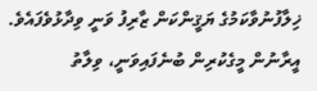ޚިލާފުނުވާކަމުގެ ޔަޤީންކަން ޒާރިފު ވަނީ ވިދާޅުވެފައެވެ.
އީރާނުން މީގެކުރިން ބުނެފައިވަނީ، ވިލާތު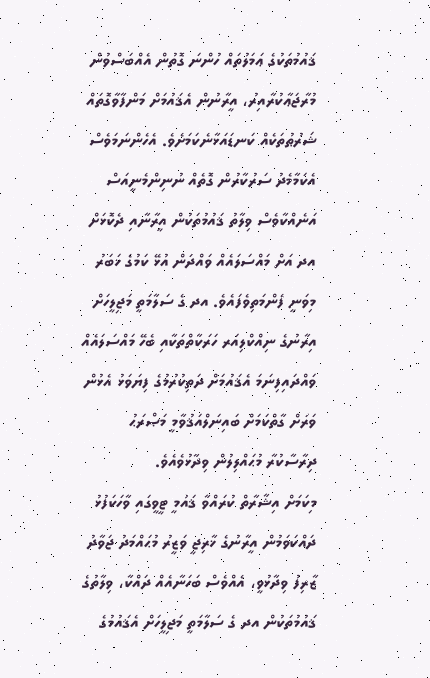ޤައުމުތަކުގެ ޢަމަލުތައް ހުންނަ ގޮތުން އެއްބަސްވުން މުރާޖަޢާކުރާއިރު، އީރާނުން އެޤައުމަށް މަންފާވާގޮތައް ޝަރުޠުތަކެއް ކަނޑައަޅާނެކަމަށެވެ. އެހެންނަމަވެސް އެކަމާމެދު ސަރުކާރުން ގޮތެއް ނުނިންމެނީއަސް އަނެއްކާވެސް ވިލާތު ޤައުމުތަކުން އީރާނާއި ދެކޮޅަށް އދ އަށް މައްސަލައެއް ވައްދަން އުޅޭ ކަމުގެ ޚަބަރު މިވަނީ ފެންމަތިވެފައެވެ. އދ ގެ ސަލާމަތީ މަޖިލީހަށް އިރާނުގެ ނިއްކްލިއަރ ހަރަކާތްތަކާއި ބެހޭ މައްސަލައެއް ވައްދައިފިނަމަ އެޤައުމަށް ދަތިކުރުމުގެ ފިޔަވަޅު އެޅުން ވަރަށް ގާތްކަމަށް ބައިނަލްއަޤުވާމީ މަޞްރަޙު ދިރާސާކުރާ މުޙައްލިލުން ވިދާޅުވެއެވެ.
މިކަމަށް އިޝާރާތް ކުރައްވާ ޤައުމީ ޓީވީގައި ވާހަކަފުޅު ދައްކަވަމުން އީރާނުގެ ޚާރިޖީ ވަޒީރު މުޙައްމަދު ޖަވާދު ޒާރިފު ވިދާޅުވީ، އެއްވެސް ބަހަނާއެއް ދައްކާ، ވިލާތުގެ ޤައުމުތަކުން އދ ގެ ސަލާމަތީ މަޖިލީހަށް އެޤައުމުގެ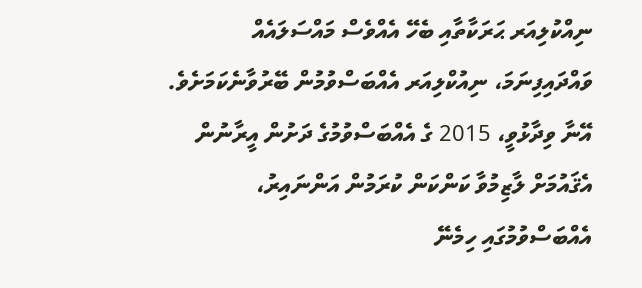ނިއްކުލިއަރ ޙަރަކާތާއި ބެހޭ އެއްވެސް މައްސަލައެއް ވައްދައިފިނަމަ، ނިއުކްލިއަރ އެއްބަސްވުމުން ބޭރުވާނެކަމަށެވެ. އޭނާ ވިދާޅުވީ، 2015 ގެ އެއްބަސްވުމުގެ ދަށުން އީރާނުން އެޤައުމަށް ލާޒިމުވާ ކަންކަން ކުރަމުން އަންނައިރު، އެއްބަސްވުމުގައި ހިމެނޭ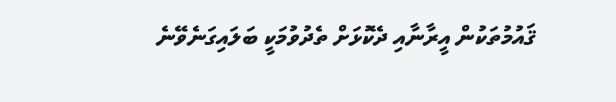ޤައުމުތަކުން އީރާނާއި ދެކޮޅަށް ތެދުވުމަކީ ބަލައިގަނެވޭނެ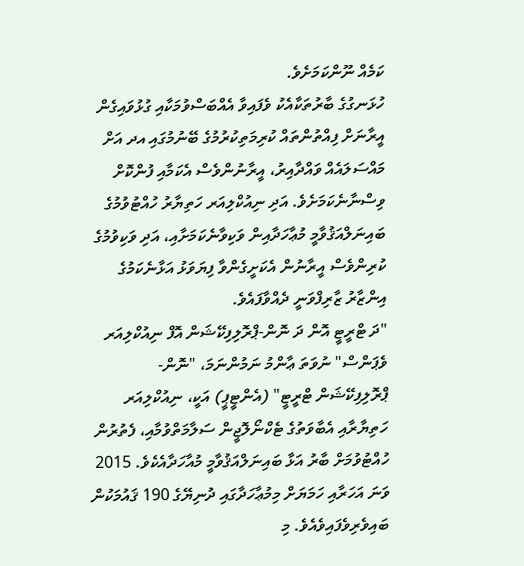ކަމެއް ނޫންކަމަށެވެ.
ހުޅަނގުގެ ބާރުތަކާއެކު ވެފައިވާ އެއްބަސްވުމަކާއި ގުޅުވައިގެން އީރާނަށް ފިއްތުންތައް ކުރިމަތިކުރުމުގެ ބޭނުމުގައި އދ އަށް މައްސަލައެއް ވައްދާއިރު، އީރާނުންވެސް އެކަމާއި ފުންކޮށް ވިސްނާނެކަމަށެވެ. އަދި ނިއުކްލިއަރ ހަތިޔާރު ހުއްޓުވުމުގެ ބައިނަލްއަޤުވާމީ މުޢާހަދާއިން ވަކިވާނެކަމަށާއި، އަދި ވަކިވުމުގެ ކުރިންވެސް އީރާނުން އެކަށީގެންވާ ފިޔަވަޅު އަޅާނެކަމުގެ އިންޒާރު ޒާރިފްވަނީ ދެއްވާފައެވެ.
"ދަ ޓްރީޓީ އޮން ދަ ނޮން-ޕްރޮލިފިކޭޝަން އޮފް ނިއުކްލިއަރ ވެޕަންސް" ނުވަތަ ޢާންމު ނަމުންނަމަ، "ނޮން-ޕްރޮލިފިކޭޝަން ޓްރީޓީ" (އެންޓީޕީ) އަކީ، ނިއުކްލިއަރ ހަތިޔާރާއި އެބާވަތުގެ ޓެކްނޯލޮޖީން ސަލާމަތްވުމާއި، ފެތުރުން ހުއްޓުވުމަށް ބާރު އަޅާ ބައިނަލްއަޤުވާމީ މުއާހަދާއެކެވެ. 2015 ވަނަ އަހަރާއި ހަމަޔަށް މިމުޢާހަދާގައި ދުނިޔޭގެ 190 ޤައުމަކުން ބައިވެރިވެފައިވެއެވެ. މި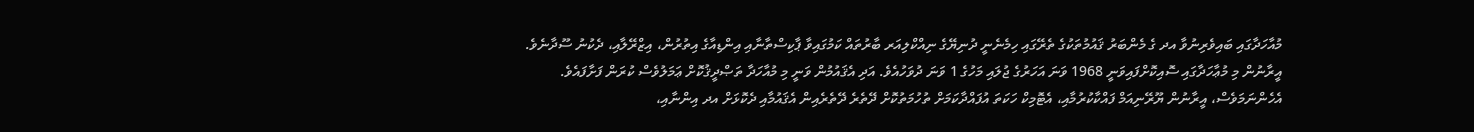މުއާހަދާގައި ބައިވެރިނުވާ އދ ގެ މެންބަރު ޤައުމުތަކުގެ ތެރޭގައި ހިމެނެނީ ދުނިޔޭގެ ނިއްކްލިއަރ ބާރުތައް ކަމުގައިވާ ޕާކިސްތާނާއި އިންޑިއާގެ އިތުރުން، އިޒްރޭލާއި، ދެކުނު ސޫދާނެވެ.
އީރާނުން މި މުޢާހަދާގައި ސޮއިކޮށްފައިވަނީ 1968 ވަނަ އަހަރުގެ ޖުލައި މަހުގެ 1 ވަނަ ދުވަހުއެވެ. އަދި އެޤައުމުން ވަނީ މި މުއާހަދާ ތަޞްދީޤުކޮށް ޢަމަލުވެސް ކުރަން ފަށާފައެވެ. އެހެންނަމަވެސް، އީރާނުން ޔޫރޭނިއަމް ފައްކާކުރުމާއި، އެޓޮމިކް ހަކަތަ އުފައްދާކަމަށް ތުހުމަތުކޮށް ދޭތެރެ ދޭތެރެއިން އެޤައުމާއި ދެކޮޅަށް އދ އިންނާއި،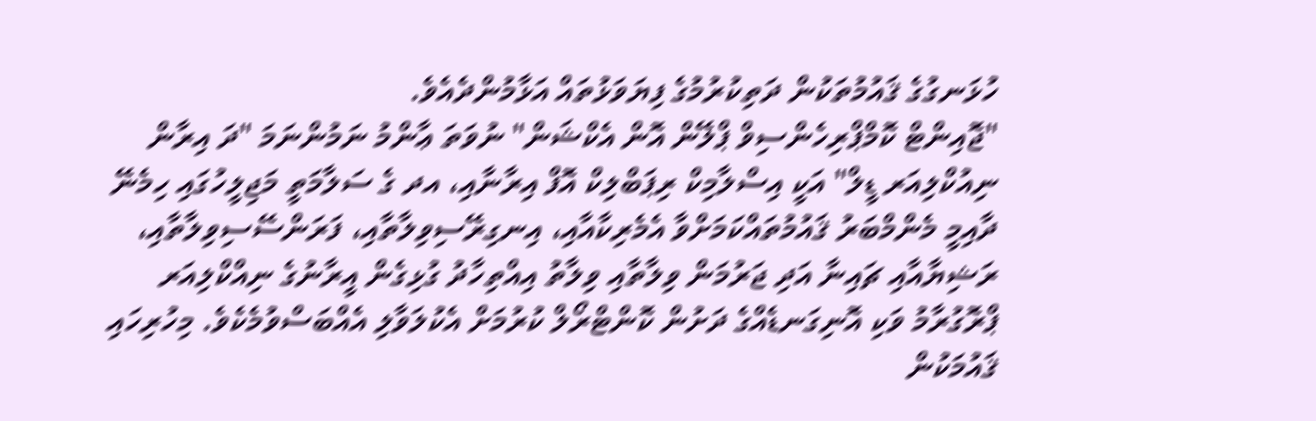ހުޅަނގުގެ ޤައުމުތަކުން ދަތިކުރުމުގެ ފިޔަވަޅުތައް އަޅާމުންދެއެވެ.
"ޖޮއިންޓް ކޮމްޕްރިހެންސިވް ޕްލޭން އޮން އެކްޝަން" ނުވަތަ ޢާންމު ނަމުންނަމަ "ދަ އިރާން ނިއުކްލިއަރ ޑީލް" އަކީ އިސްލާމިކް ރިޕަބްލިކް އޮފް އިރާނާއި، އދ ގެ ސަލާމަތީ މަޖިލީހުގައި ހިމެނޭ ދާއިމީ މެންމްބަރު ޤައުމުތައްކަމަށްވާ އެމެރިކާއާއި، އިނގިރޭސިވިލާތާއި، ފަރަންސޭސިވިލާތާއި، ރަޝިޔާއާއި ޗައިނާ އަދި ޖަރުމަން ވިލާތާއި ވިލާތު އިއްތިހާދު ގުޅިގެން އީރާނުގެ ނިއްކްލިއަރ ޕްރޮގުރާމު ވަކި އޮނިގަނޑެއްގެ ދަށުން ކޮންޓްރޯލް ކުރުމަށް އެކުލަވާލި އެއްބަސްވުމެކެވެ. މިހުރިހައި ޤައުމަކުން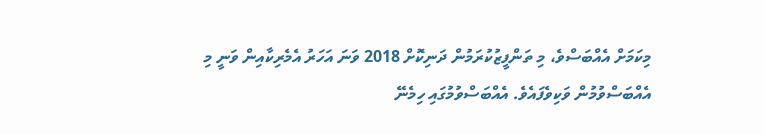މިކަމަށް އެއްބަސްވެ، މި ތަންފީޒުކުރަމުން ދަނިކޮށް 2018 ވަނަ އަހަރު އެމެރިކާއިން ވަނީ މި އެއްބަސްވުމުން ވަކިވެފައެވެ. އެއްބަސްވުމުގައި ހިމެނޭ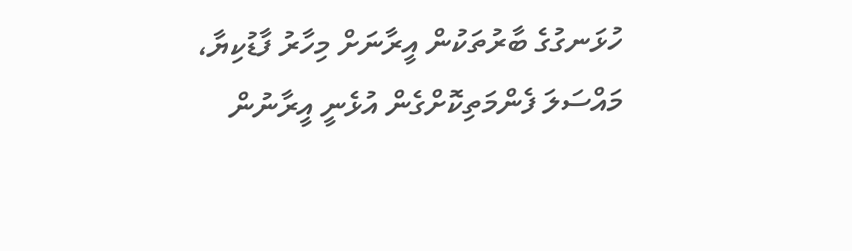ހުޅަނގުގެ ބާރުތަކުން އީރާނަށް މިހާރު ފާޑުކިޔާ، މައްސަލަ ފެންމަތިކޮށްގެން އުޅެނީ އީރާނުން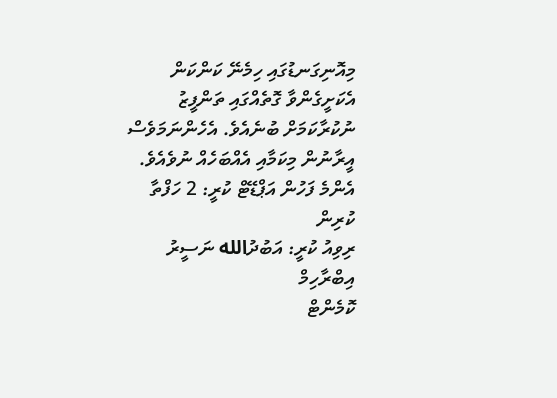މިއޮނިގަނޑުގައި ހިމެނޭ ކަންކަން އެކަށީގެންވާ ގޮތެއްގައި ތަންފީޒު ނުކުރާކަމަށް ބުނެއެވެ. އެހެންނަމަވެސް އީރާނުން މިކަމާއި އެއްބަހެއް ނުވެއެވެ.
އެންމެ ފަހުން އަޕްޑޭޓް ކުރީ: 2 ހަފްތާ ކުރިން
ރިވިއު ކުރީ: އަބުދުالله ނަސީރު އިބްރާހިމް
ކޮމެންޓް